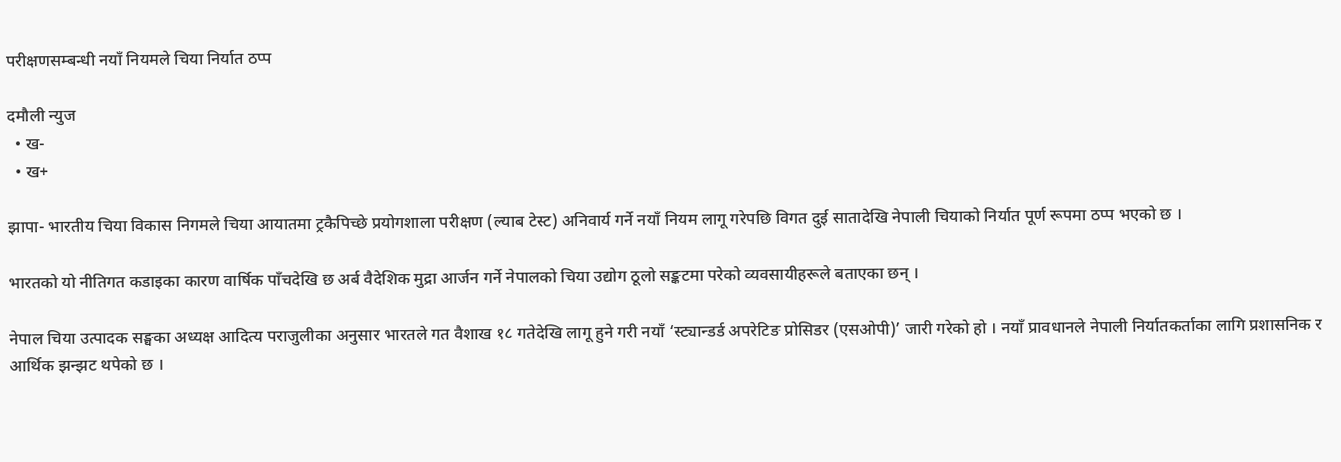परीक्षणसम्बन्धी नयाँ नियमले चिया निर्यात ठप्प

दमौली न्युज
  • ख-
  • ख+

झापा- भारतीय चिया विकास निगमले चिया आयातमा ट्रकैपिच्छे प्रयोगशाला परीक्षण (ल्याब टेस्ट) अनिवार्य गर्ने नयाँ नियम लागू गरेपछि विगत दुई सातादेखि नेपाली चियाको निर्यात पूर्ण रूपमा ठप्प भएको छ ।

भारतको यो नीतिगत कडाइका कारण वार्षिक पाँचदेखि छ अर्ब वैदेशिक मुद्रा आर्जन गर्ने नेपालको चिया उद्योग ठूलो सङ्कटमा परेको व्यवसायीहरूले बताएका छन् ।

नेपाल चिया उत्पादक सङ्घका अध्यक्ष आदित्य पराजुलीका अनुसार भारतले गत वैशाख १८ गतेदेखि लागू हुने गरी नयाँ ‘स्ट्यान्डर्ड अपरेटिङ प्रोसिडर (एसओपी)’ जारी गरेको हो । नयाँ प्रावधानले नेपाली निर्यातकर्ताका लागि प्रशासनिक र आर्थिक झन्झट थपेको छ ।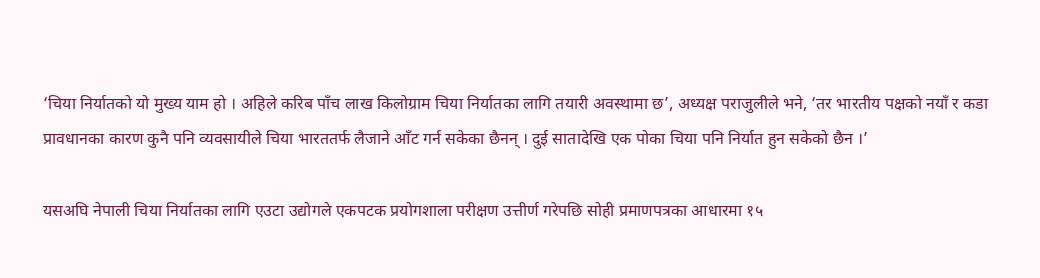‘चिया निर्यातको यो मुख्य याम हो । अहिले करिब पाँच लाख किलोग्राम चिया निर्यातका लागि तयारी अवस्थामा छ’, अध्यक्ष पराजुलीले भने, ‘तर भारतीय पक्षको नयाँ र कडा प्रावधानका कारण कुनै पनि व्यवसायीले चिया भारततर्फ लैजाने आँट गर्न सकेका छैनन् । दुई सातादेखि एक पोका चिया पनि निर्यात हुन सकेको छैन ।’

यसअघि नेपाली चिया निर्यातका लागि एउटा उद्योगले एकपटक प्रयोगशाला परीक्षण उत्तीर्ण गरेपछि सोही प्रमाणपत्रका आधारमा १५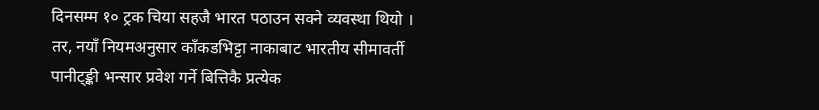दिनसम्म १० ट्रक चिया सहजै भारत पठाउन सक्ने व्यवस्था थियो । तर, नयाँ नियमअनुसार काँकडभिट्टा नाकाबाट भारतीय सीमावर्ती पानीट्ङ्की भन्सार प्रवेश गर्ने बित्तिकै प्रत्येक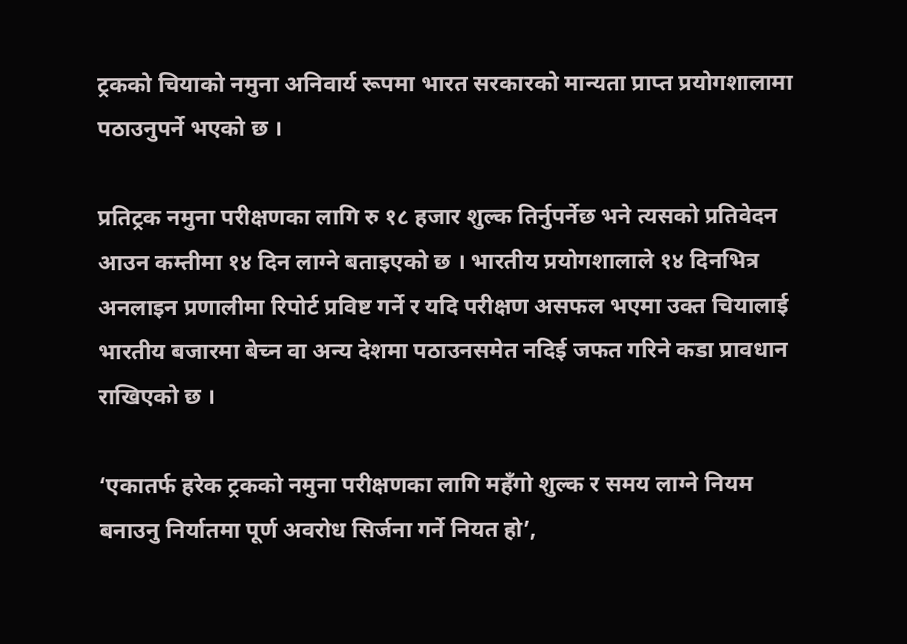ट्रकको चियाको नमुना अनिवार्य रूपमा भारत सरकारको मान्यता प्राप्त प्रयोगशालामा पठाउनुपर्ने भएको छ ।

प्रतिट्रक नमुना परीक्षणका लागि रु १८ हजार शुल्क तिर्नुपर्नेछ भने त्यसको प्रतिवेदन आउन कम्तीमा १४ दिन लाग्ने बताइएको छ । भारतीय प्रयोगशालाले १४ दिनभित्र अनलाइन प्रणालीमा रिपोर्ट प्रविष्ट गर्ने र यदि परीक्षण असफल भएमा उक्त चियालाई भारतीय बजारमा बेच्न वा अन्य देशमा पठाउनसमेत नदिई जफत गरिने कडा प्रावधान राखिएको छ ।

‘एकातर्फ हरेक ट्रकको नमुना परीक्षणका लागि महँगो शुल्क र समय लाग्ने नियम बनाउनु निर्यातमा पूर्ण अवरोध सिर्जना गर्ने नियत हो’,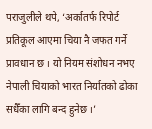पराजुलीले थपे, ‘अर्कातर्फ रिपोर्ट प्रतिकूल आएमा चिया नै जफत गर्ने प्रावधान छ । यो नियम संशोधन नभए नेपाली चियाको भारत निर्यातको ढोका सधैँका लागि बन्द हुनेछ ।’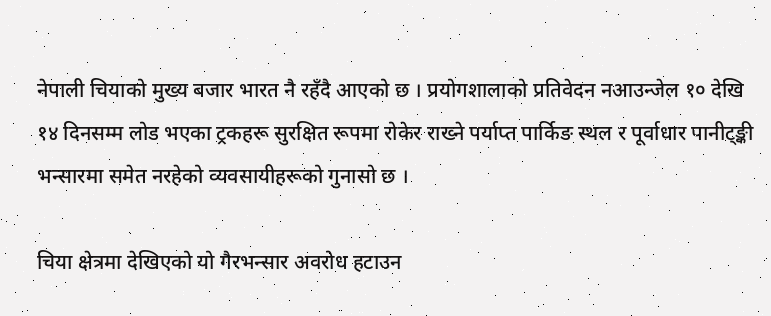नेपाली चियाको मुख्य बजार भारत नै रहँदै आएको छ । प्रयोगशालाको प्रतिवेदन नआउन्जेल १० देखि १४ दिनसम्म लोड भएका ट्रकहरू सुरक्षित रूपमा रोकेर राख्ने पर्याप्त पार्किङ स्थल र पूर्वाधार पानीट्ङ्की भन्सारमा समेत नरहेको व्यवसायीहरूको गुनासो छ ।

चिया क्षेत्रमा देखिएको यो गैरभन्सार अवरोध हटाउन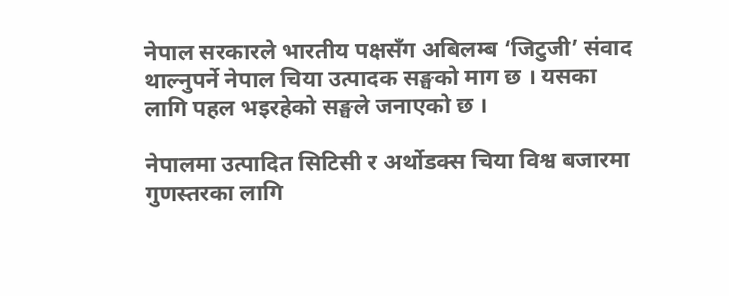नेपाल सरकारले भारतीय पक्षसँग अबिलम्ब ‘जिटुजी’ संवाद थाल्नुपर्ने नेपाल चिया उत्पादक सङ्घको माग छ । यसका लागि पहल भइरहेको सङ्घले जनाएको छ ।

नेपालमा उत्पादित सिटिसी र अर्थोडक्स चिया विश्व बजारमा गुणस्तरका लागि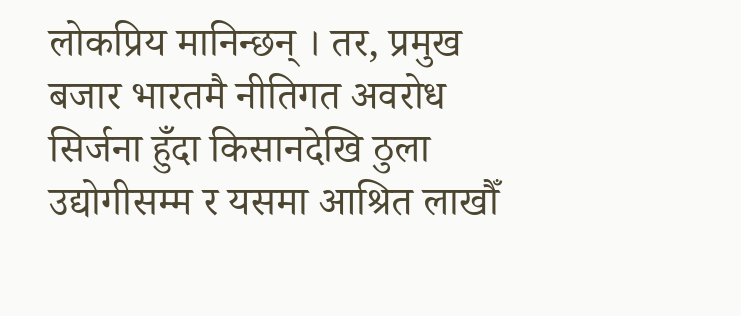लोकप्रिय मानिन्छन् । तर, प्रमुख बजार भारतमै नीतिगत अवरोध सिर्जना हुँदा किसानदेखि ठुला उद्योगीसम्म र यसमा आश्रित लाखौँ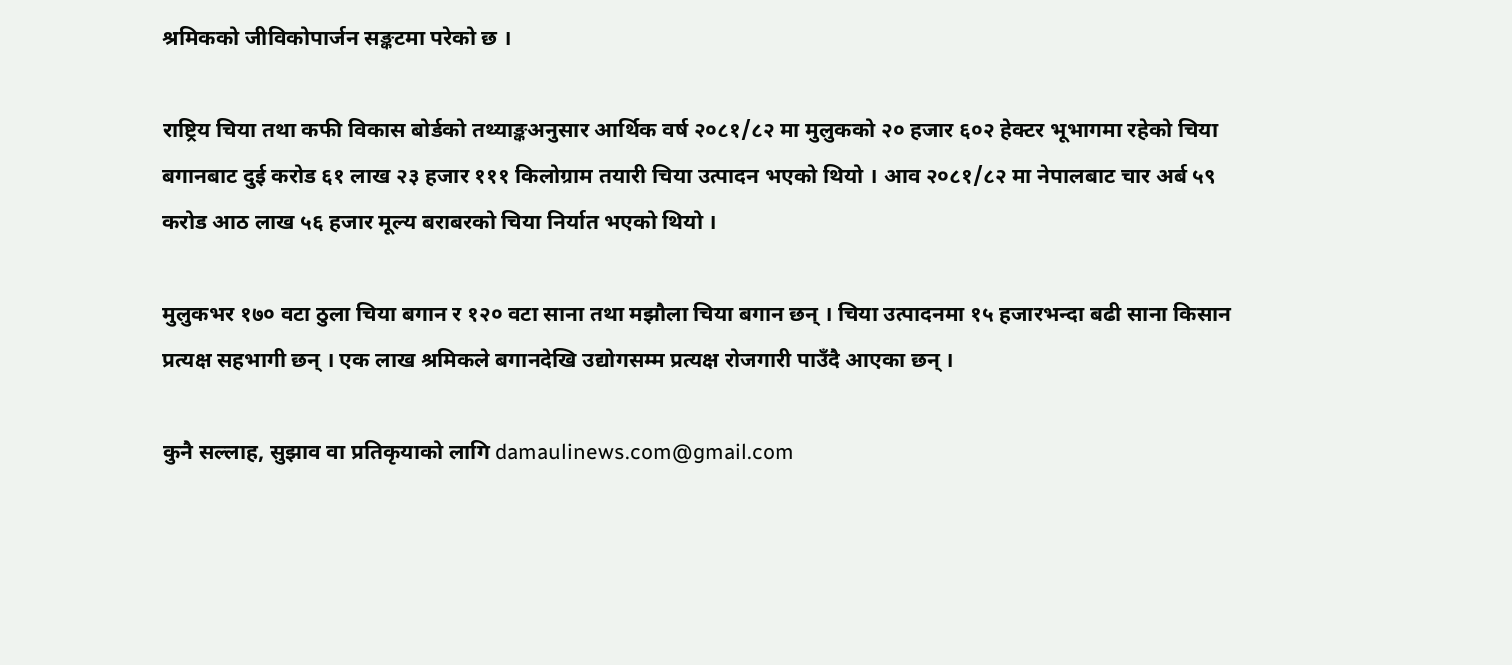श्रमिकको जीविकोपार्जन सङ्कटमा परेको छ ।

राष्ट्रिय चिया तथा कफी विकास बोर्डको तथ्याङ्कअनुसार आर्थिक वर्ष २०८१/८२ मा मुलुकको २० हजार ६०२ हेक्टर भूभागमा रहेको चिया बगानबाट दुई करोड ६१ लाख २३ हजार १११ किलोग्राम तयारी चिया उत्पादन भएको थियो । आव २०८१/८२ मा नेपालबाट चार अर्ब ५९ करोड आठ लाख ५६ हजार मूल्य बराबरको चिया निर्यात भएको थियो ।

मुलुकभर १७० वटा ठुला चिया बगान र १२० वटा साना तथा मझौला चिया बगान छन् । चिया उत्पादनमा १५ हजारभन्दा बढी साना किसान प्रत्यक्ष सहभागी छन् । एक लाख श्रमिकले बगानदेखि उद्योगसम्म प्रत्यक्ष रोजगारी पाउँदै आएका छन् ।

कुनै सल्लाह, सुझाव वा प्रतिकृयाको लागि damaulinews.com@gmail.com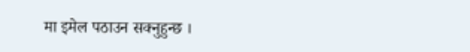मा इमेल पठाउन सक्नुहुन्छ ।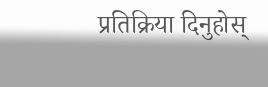प्रतिक्रिया दिनुहोस्